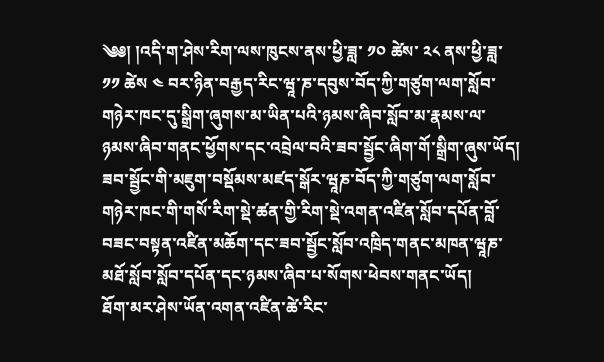༄༅། །འདི་ག་ཤེས་རིག་ལས་ཁུངས་ནས་ཕྱི་ཟླ་ ༡༠ ཚེས་ ༢༨ ནས་ཕྱི་ཟླ་ ༡༡ ཚེས ༤ བར་ཉིན་བརྒྱད་རིང་ཝཱ་ཎ་དབུས་བོད་ཀྱི་གཙུག་ལག་སློབ་གཉེར་ཁང་དུ་སྒྲིག་ཞུགས་མ་ཡིན་པའི་ཉམས་ཞིབ་སློབ་མ་རྣམས་ལ་ཉམས་ཞིབ་གནང་ཕྱོགས་དང་འབྲེལ་བའི་ཟབ་སྦྱོང་ཞིག་གོ་སྒྲིག་ཞུས་ཡོད། ཟབ་སྦྱོང་གི་མཇུག་བསྡོམས་མཛད་སྒོར་ཝཱཎ་བོད་ཀྱི་གཙུག་ལག་སློབ་གཉེར་ཁང་གི་གསོ་རིག་སྡེ་ཚན་གྱི་རིག་སྡེ་འགན་འཛིན་སློབ་དཔོན་བློ་བཟང་བསྟན་འཛིན་མཆོག་དང་ཟབ་སྦྱོང་སློབ་འཁྲིད་གནང་མཁན་ཝཱཎ་མཐོ་སློབ་སློབ་དཔོན་དང་ཉམས་ཞིབ་པ་སོགས་ཕེབས་གནང་ཡོད།
ཐོག་མར་ཤེས་ཡོན་འགན་འཛིན་ཚེ་རིང་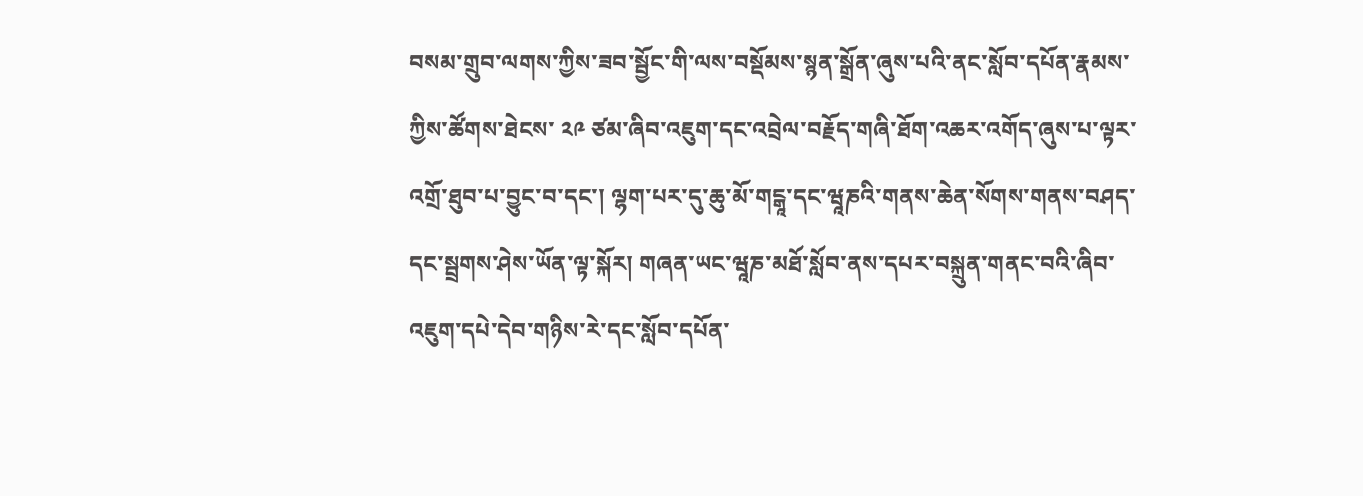བསམ་གྲུབ་ལགས་ཀྱིས་ཟབ་སྦྱོང་གི་ལས་བསྡོམས་སྙན་སྒྲོན་ཞུས་པའི་ནང་སློབ་དཔོན་རྣམས་ཀྱིས་ཚོགས་ཐེངས་ ༢༩ ཙམ་ཞིབ་འཇུག་དང་འབྲེལ་བརྗོད་གཞི་ཐོག་འཆར་འགོད་ཞུས་པ་ལྟར་འགྲོ་ཐུབ་པ་བྱུང་བ་དང་། ལྷག་པར་དུ་ཆུ་མོ་གངྒཱ་དང་ཝཱཎའི་གནས་ཆེན་སོགས་གནས་བཤད་དང་སྦྲགས་ཤེས་ཡོན་ལྟ་སྐོར། གཞན་ཡང་ཝཱཎ་མཐོ་སློབ་ནས་དཔར་བསྐྲུན་གནང་བའི་ཞིབ་འཇུག་དཔེ་དེབ་གཉིས་རེ་དང་སློབ་དཔོན་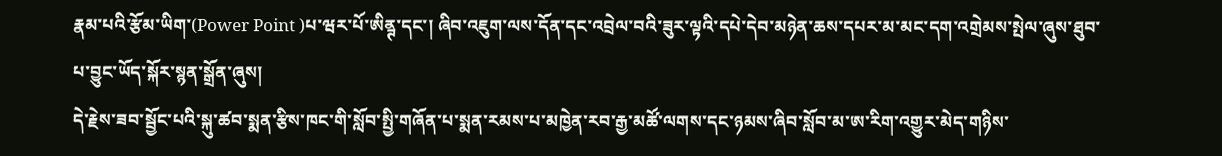རྣམ་པའི་རྩོམ་ཡིག་(Power Point )པ་ཝར་པོ་ཨིནྚ་དང་། ཞིབ་འཇུག་ལས་དོན་དང་འབྲེལ་བའི་ཟུར་ལྟའི་དཔེ་དེབ་མཉེན་ཆས་དཔར་མ་མང་དག་འགྲེམས་སྤེལ་ཞུས་ཐུབ་པ་བྱུང་ཡོད་སྐོར་སྙན་སྒྲོན་ཞུས།
དེ་རྗེས་ཟབ་སྦྱོང་པའི་སྐུ་ཚབ་སྨན་རྩིས་ཁང་གི་སློབ་སྤྱི་གཞོན་པ་སྨན་རམས་པ་མཁྱེན་རབ་རྒྱ་མཚོ་ལགས་དང་ཉམས་ཞིབ་སློབ་མ་ཨ་རིག་འགྱུར་མེད་གཉིས་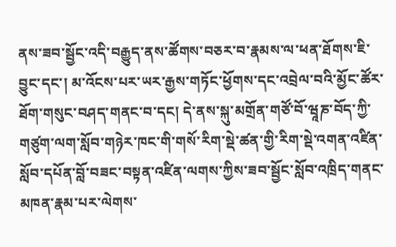ནས་ཟབ་སྦྱོང་འདི་བརྒྱུད་ནས་ཚོགས་བཅར་བ་རྣམས་ལ་ཕན་ཐོགས་ཇི་བྱུང་དང་། མ་འོངས་པར་ཡར་རྒྱས་གཏོང་ཕྱོགས་དང་འབྲེལ་བའི་མྱོང་ཚོར་ཐོག་གསུང་བཤད་གནང་བ་དང། དེ་ནས་སྐུ་མགྲོན་གཙོ་བོ་ཝཱཎ་བོད་ཀྱི་གཙུག་ལག་སློབ་གཉེར་ཁང་གི་གསོ་རིག་སྡེ་ཚན་གྱི་རིག་སྡེ་འགན་འཛིན་སློབ་དཔོན་བློ་བཟང་བསྟན་འཛིན་ལགས་ཀྱིས་ཟབ་སྦྱོང་སློབ་འཁྲིད་གནང་མཁན་རྣམ་པར་ལེགས་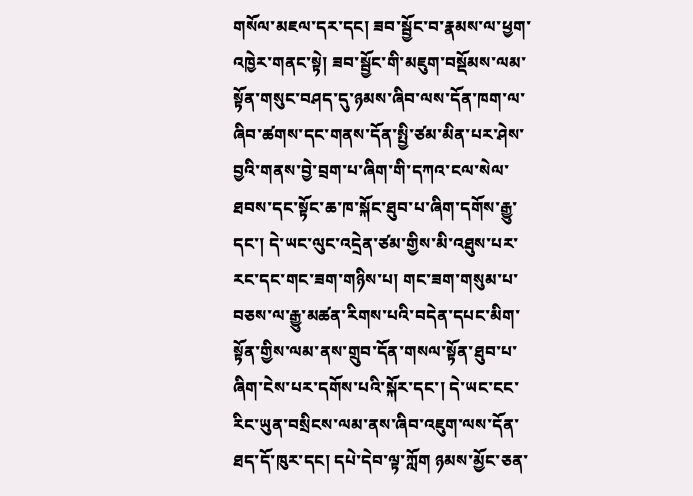གསོལ་མཇལ་དར་དང། ཟབ་སྦྱོང་བ་རྣམས་ལ་ཕྱག་འཁྱེར་གནང་སྟེ། ཟབ་སྦྱོང་གི་མཇུག་བསྡོམས་ལམ་སྟོན་གསུང་བཤད་དུ་ཉམས་ཞིབ་ལས་དོན་ཁག་ལ་ཞིབ་ཚགས་དང་གནས་དོན་སྤྱི་ཙམ་མིན་པར་ཤེས་བྱའི་གནས་བྱེ་བྲག་པ་ཞིག་གི་དཀའ་ངལ་སེལ་ཐབས་དང་སྟོང་ཆ་ཁ་སྐོང་ཐུབ་པ་ཞིག་དགོས་རྒྱུ་དང་། དེ་ཡང་ལུང་འདྲེན་ཙམ་གྱིས་མི་འཐུས་པར་རང་དང་གང་ཟག་གཉིས་པ། གང་ཟག་གསུམ་པ་བཅས་ལ་རྒྱུ་མཚན་རིགས་པའི་བདེན་དཔང་མིག་སྟོན་གྱིས་ལམ་ནས་གྲུབ་དོན་གསལ་སྟོན་ཐུབ་པ་ཞིག་ངེས་པར་དགོས་པའི་སྐོར་དང་། དེ་ཡང་ངང་རིང་ཡུན་བསྲིངས་ལམ་ནས་ཞིབ་འཇུག་ལས་དོན་ཐད་དོ་ཁུར་དང། དཔེ་དེབ་ལྟ་ཀློག ཉམས་མྱོང་ཅན་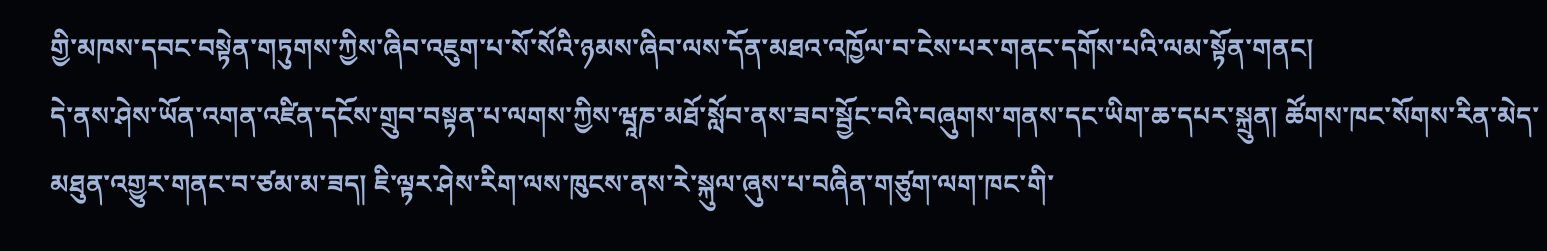གྱི་མཁས་དབང་བསྟེན་གཏུགས་ཀྱིས་ཞིབ་འཇུག་པ་སོ་སོའི་ཉམས་ཞིབ་ལས་དོན་མཐའ་འཁྱོལ་བ་ངེས་པར་གནང་དགོས་པའི་ལམ་སྟོན་གནང།
དེ་ནས་ཤེས་ཡོན་འགན་འཛིན་དངོས་གྲུབ་བསྟན་པ་ལགས་ཀྱིས་ཝཱཎ་མཐོ་སློབ་ནས་ཟབ་སྦྱོང་བའི་བཞུགས་གནས་དང་ཡིག་ཆ་དཔར་སྐྲུན། ཚོགས་ཁང་སོགས་རིན་མེད་མཐུན་འགྱུར་གནང་བ་ཙམ་མ་ཟད། ཇི་ལྟར་ཤེས་རིག་ལས་ཁུངས་ནས་རེ་སྐུལ་ཞུས་པ་བཞིན་གཙུག་ལག་ཁང་གི་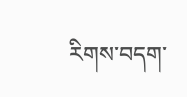རིགས་བདག་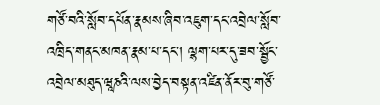གཙོ་བའི་སློབ་དཔོན་རྣམས་ཞིབ་འཇུག་དང་འབྲེལ་སློབ་འཁྲིད་གནང་མཁན་རྣམ་པ་དང་། ལྷག་པར་དུ་ཟབ་སྦྱོང་འབྲེལ་མཐུད་ཝཱཎའི་ལས་བྱེད་བསྟན་འཛིན་ནོར་བུ་གཙོ་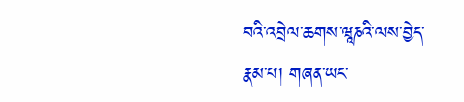བའི་འབྲེལ་ཆགས་ཝཱཎའི་ལས་བྱེད་རྣམ་པ། གཞན་ཡང་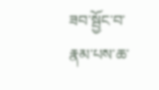ཟབ་སྦྱོང་བ་རྣམ་པས་ཆ་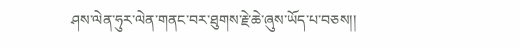ཤས་ལེན་ཧུར་ལེན་གནང་བར་ཐུགས་རྗེ་ཆེ་ཞུས་ཡོད་པ་བཅས།།